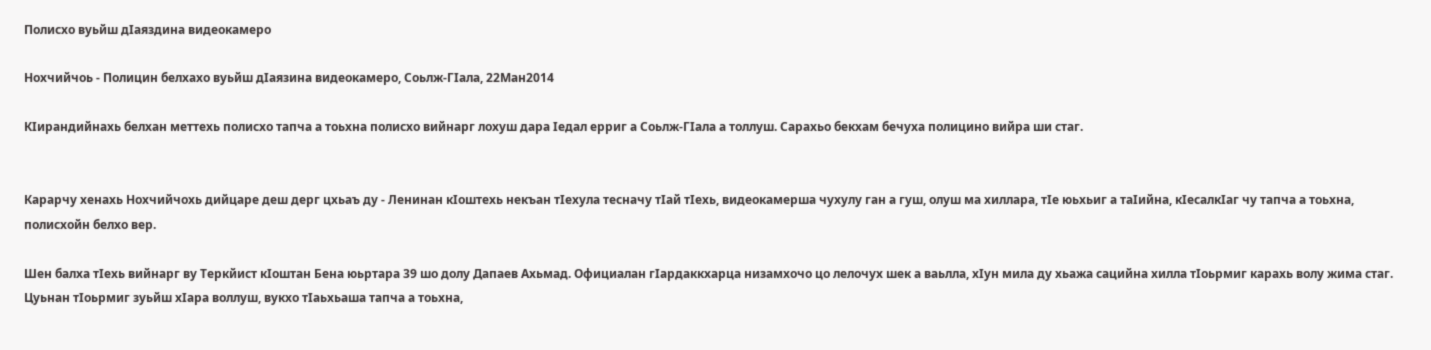Полисхо вуьйш дIаяздина видеокамеро

Нохчийчоь - Полицин белхахо вуьйш дIаязина видеокамеро, Соьлж-ГIала, 22Ман2014

КIирандийнахь белхан меттехь полисхо тапча а тоьхна полисхо вийнарг лохуш дара Iедал ерриг а Соьлж-ГIала а толлуш. Сарахьо бекхам бечуха полицино вийра ши стаг.


Карарчу хенахь Нохчийчохь дийцаре деш дерг цхьаъ ду - Ленинан кIоштехь некъан тIехула тесначу тIай тIехь, видеокамерша чухулу ган а гуш, олуш ма хиллара, тIе юьхьиг а таIийна, кIесалкIаг чу тапча а тоьхна, полисхойн белхо вер.

Шен балха тIехь вийнарг ву Теркйист кIоштан Бена юьртара 39 шо долу Дапаев Ахьмад. Официалан гIардаккхарца низамхочо цо лелочух шек а ваьлла, хIун мила ду хьажа сацийна хилла тIоьрмиг карахь волу жима стаг. Цуьнан тIоьрмиг зуьйш хIара воллуш, вукхо тIаьхьаша тапча а тоьхна,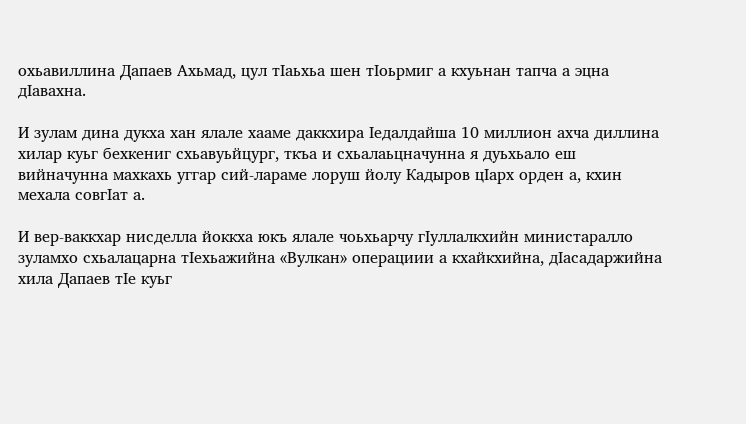охьавиллина Дапаев Ахьмад, цул тIаьхьа шен тIоьрмиг а кхуьнан тапча а эцна дIавахна.

И зулам дина дукха хан ялале хааме даккхира Iедалдайша 10 миллион ахча диллина хилар куьг бехкениг схьавуьйцург, ткъа и схьалаьцначунна я дуьхьало еш вийначунна махкахь уггар сий-лараме лоруш йолу Кадыров цIарх орден а, кхин мехала совгIат а.

И вер-ваккхар нисделла йоккха юкъ ялале чоьхьарчу гIуллалкхийн министаралло зуламхо схьалацарна тIехьажийна «Вулкан» операциии а кхайкхийна, дIасадаржийна хила Дапаев тIе куьг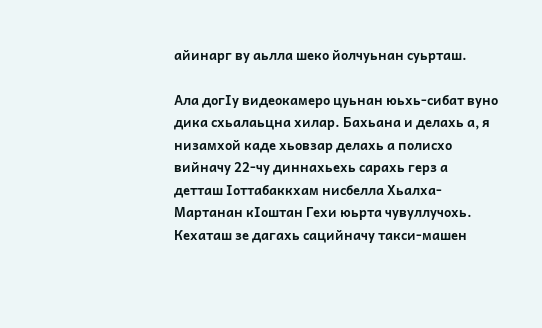айинарг ву аьлла шеко йолчуьнан суьрташ.

Ала догIу видеокамеро цуьнан юьхь-сибат вуно дика схьалаьцна хилар. Бахьана и делахь а, я низамхой каде хьовзар делахь а полисхо вийначу 22-чу диннахьехь сарахь герз а детташ Iоттабаккхам нисбелла Хьалха-Мартанан кIоштан Гехи юьрта чувуллучохь. Кехаташ зе дагахь сацийначу такси-машен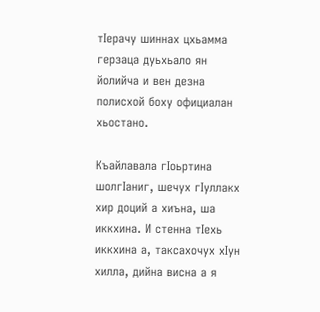тIерачу шиннах цхьамма герзаца дуьхьало ян йолийча и вен дезна полисхой боху официалан хьостано.

Къайлавала гIоьртина шолгIаниг, шечух гIуллакх хир доций а хиъна, ша иккхина. И стенна тIехь иккхина а, таксахочух хIун хилла, дийна висна а я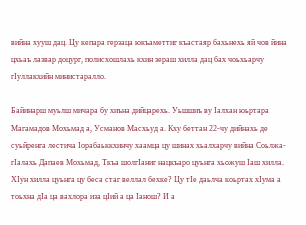вийна хууш дац. Цу кепара герзаца юкъаметтиг къастаяр бахьнехь яй чов йина цхьаъ лазвар доцург, полисхошлахь кхин зераш хилла дац бах чоьхьарчу гIуллакхийн министаралло.

Байинарш муьлш мичара бу хиъна дийцарехь. Уьшшиъ ву Iалхан юьртара Магамадов Мохьмад а, Усманов Масхьуд а. Кху беттан 22-чу дийнахь де суьйренга лестича Iорабаьккхинчу хаамца цу шинах хьалхарчу вийна Соьлжа-гIалахь Дапаев Мохьмад, Ткъа шолгIаниг нацкъаро цуьнга хьожуш Iаш хилла. ХIун хилла цуьнга цу беса стаг веллал бехке? Цу тIе даьлча коьртах хIума а тоьхна дIа ца вахлора иза цIий а ца Iанош? И а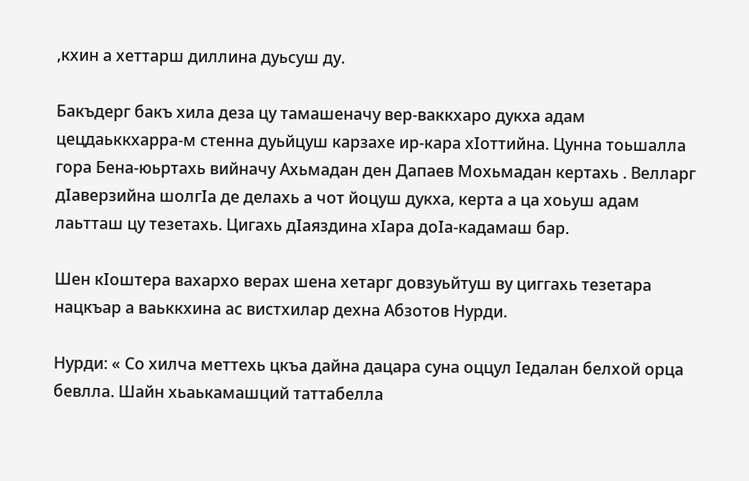,кхин а хеттарш диллина дуьсуш ду.

Бакъдерг бакъ хила деза цу тамашеначу вер-ваккхаро дукха адам цецдаьккхарра-м стенна дуьйцуш карзахе ир-кара хIоттийна. Цунна тоьшалла гора Бена-юьртахь вийначу Ахьмадан ден Дапаев Мохьмадан кертахь . Велларг дIаверзийна шолгIа де делахь а чот йоцуш дукха, керта а ца хоьуш адам лаьтташ цу тезетахь. Цигахь дIаяздина хIара доIа-кадамаш бар.

Шен кIоштера вахархо верах шена хетарг довзуьйтуш ву циггахь тезетара нацкъар а ваьккхина ас вистхилар дехна Абзотов Нурди.

Нурди: « Со хилча меттехь цкъа дайна дацара суна оццул Iедалан белхой орца бевлла. Шайн хьаькамашций таттабелла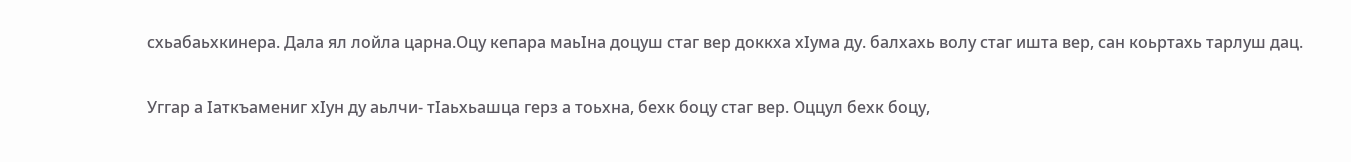схьабаьхкинера. Дала ял лойла царна.Оцу кепара маьIна доцуш стаг вер доккха хIума ду. балхахь волу стаг ишта вер, сан коьртахь тарлуш дац.

Уггар а Iаткъамениг хIун ду аьлчи- тIаьхьашца герз а тоьхна, бехк боцу стаг вер. Оццул бехк боцу,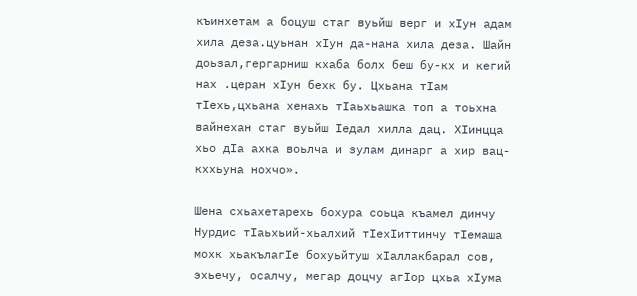къинхетам а боцуш стаг вуьйш верг и хIун адам хила деза.цуьнан хIун да-нана хила деза. Шайн доьзал,гергарниш кхаба болх беш бу-кх и кегий нах .церан хIун бехк бу. Цхьана тIам тIехь,цхьана хенахь тIаьхьашка топ а тоьхна вайнехан стаг вуьйш Iедал хилла дац. ХIинцца хьо дIа ахка воьлча и зулам динарг а хир вац-кххьуна нохчо».

Шена схьахетарехь бохура соьца къамел динчу Нурдис тIаьхьий-хьалхий тIехIиттинчу тIемаша мохк хьакълагIе бохуьйтуш хIаллакбарал сов, эхьечу, осалчу, мегар доцчу агIор цхьа хIума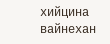хийцина вайнехан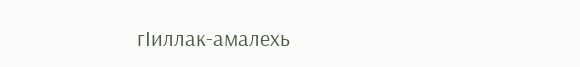гIиллак-амалехь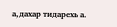а,дахар тидарехь а.